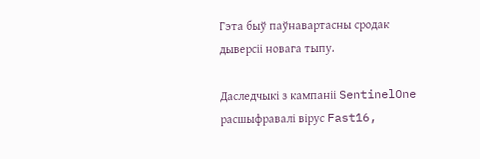Гэта быў паўнавартасны сродак дыверсіі новага тыпу.

Даследчыкі з кампаніі SentinelOne расшыфравалі вірус Fast16,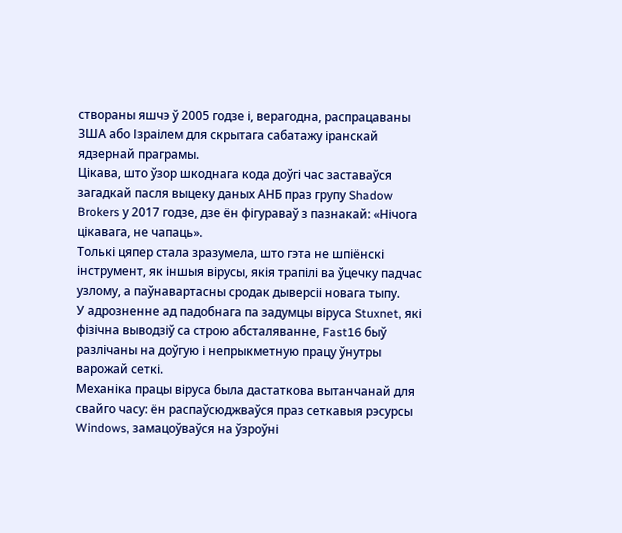створаны яшчэ ў 2005 годзе і, верагодна, распрацаваны ЗША або Ізраілем для скрытага сабатажу іранскай ядзернай праграмы.
Цікава, што ўзор шкоднага кода доўгі час заставаўся загадкай пасля выцеку даных АНБ праз групу Shadow Brokers у 2017 годзе, дзе ён фігураваў з пазнакай: «Нічога цікавага, не чапаць».
Толькі цяпер стала зразумела, што гэта не шпіёнскі інструмент, як іншыя вірусы, якія трапілі ва ўцечку падчас узлому, а паўнавартасны сродак дыверсіі новага тыпу.
У адрозненне ад падобнага па задумцы віруса Stuxnet, які фізічна выводзіў са строю абсталяванне, Fast16 быў разлічаны на доўгую і непрыкметную працу ўнутры варожай сеткі.
Механіка працы віруса была дастаткова вытанчанай для свайго часу: ён распаўсюджваўся праз сеткавыя рэсурсы Windows, замацоўваўся на ўзроўні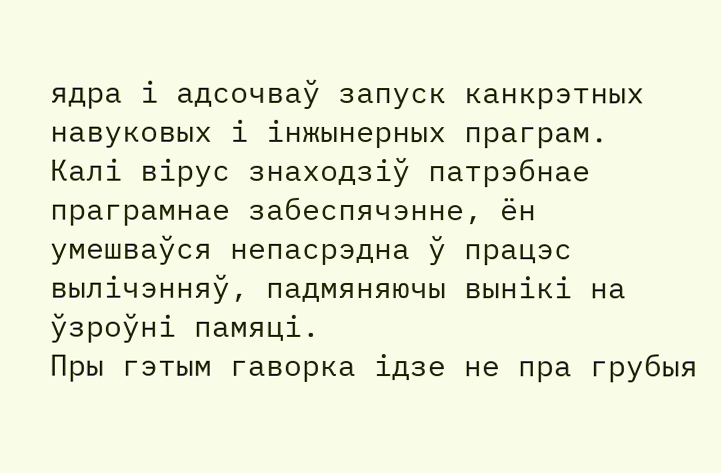ядра і адсочваў запуск канкрэтных навуковых і інжынерных праграм.
Калі вірус знаходзіў патрэбнае праграмнае забеспячэнне, ён умешваўся непасрэдна ў працэс вылічэнняў, падмяняючы вынікі на ўзроўні памяці.
Пры гэтым гаворка ідзе не пра грубыя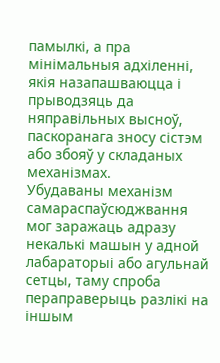памылкі, а пра мінімальныя адхіленні, якія назапашваюцца і прыводзяць да няправільных высноў, паскоранага зносу сістэм або збояў у складаных механізмах.
Убудаваны механізм самараспаўсюджвання мог заражаць адразу некалькі машын у адной лабараторыі або агульнай сетцы, таму спроба пераправерыць разлікі на іншым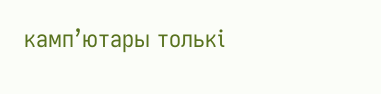камп’ютары толькі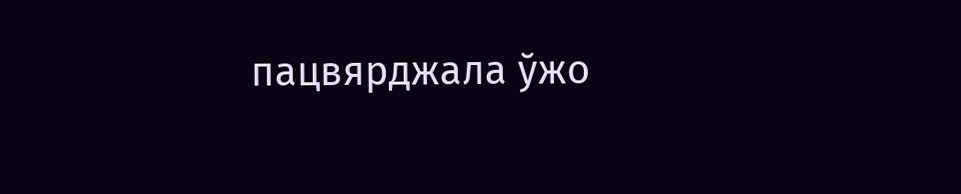пацвярджала ўжо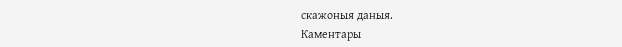скажоныя даныя.
Каментары